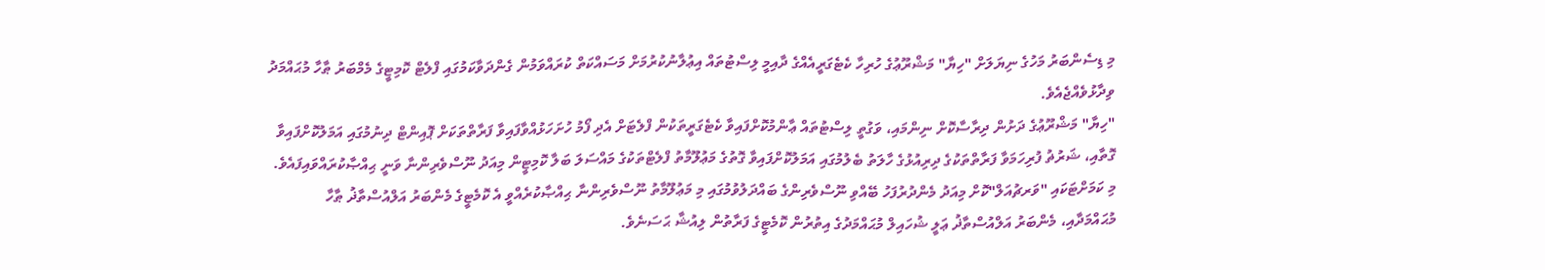މި ޑިސެންބަރު މަހުގެ ނިޔަލަށް "ހިޔާ" މަޝްރޫޢުގެ ހުރިހާ ކެޓެގަރީއެއްގެ ދާއިމީ ލިސްޓުތައް އިޢުލާނުކުރުމަށް މަސައްކަތް ކުރައްވަމުން ގެންދަވާކަމުގައި ފްލެޓް ކޮމިޓީގެ މެމްބަރު ޠާހާ މުޙައްމަދު ވިދާޅުވެއްޖެއެވެ.
"ހިޔާ" މަޝްރޫޢުގެ ދަށުން ދިރާސާކޮށް ނިންމައި، ވަގުތީ ލިސްޓުތައް ޢާންމުކޮށްފައިވާ ކެޓެގަރީތަކުން ފްލެޓަށް އެދި ފޯމު ހުށަހަޅުއްވާފައިވާ ފަރާތްތަކަށް ޕޮއިންޓް ދިނުމުގައި އަމަލުކޮށްފައިވާ ގޮތާއި، ޝަރުޡު ފުރިހަމަވާ ފަރާތްތަކުގެ ދިރިއުޅުގެ ހާލަތު ބެލުމުގައި އަމަލުކޮށްފައިވާ ގޮތުގެ މަޢުލޫމާތު ފްލެޓްތަކުގެ މައްސަލަ ބަލާ ކޮމިޓީން މިއަދު ނޫސްވެރިންނާ ވަނީ ޙިއްޞާކުރައްވައިފައެވެ. މި ކަމަށްޓަކައި "ވަރޗުއަލް"ކޮށް މިއަދު މެންދުރުފަހު ބޭއްވި ނޫސްވެރިންގެ ބައްދަލުވުމުގައި މި މަޢުލޫމާތު ނޫސްވެރިންނާ ޙިއްޞާކުރެއްވީ އެ ކޮމެޓީގެ މެންބަރު އަލްއުސްތާޛު ޠާހާ މުޙައްމަދާއި، މެންބަރު އަލްއުސްތާޛު ޢަލީ ޝުހައިލް މުޙައްމަދުގެ އިތުރުން ކޮމެޓީގެ ފަރާތުން ލިއުޝާ ޙަސަނެވެ.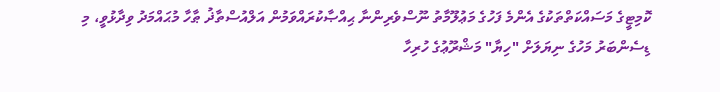ކޮމިޓީގެ މަސައްކަތްތަކުގެ އެންމެ ފަހުގެ މަޢުލޫމާތު ނޫސްވެރިންނާ ޙިއްޞާކުރައްވަމުން އަލްއުސްތާޛު ޠާހާ މުޙައްމަދު ވިދާޅުވީ، މި ޑިސެންބަރު މަހުގެ ނިޔަލަށް "ހިޔާ" މަޝްރޫޢުގެ ހުރިހާ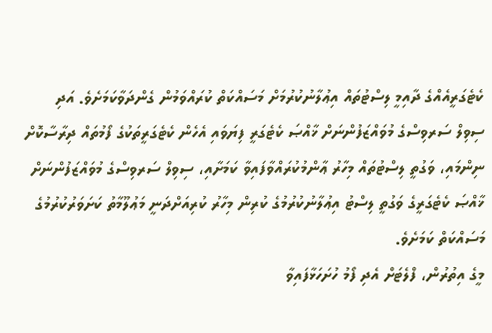ކެޓެގަރީއެއްގެ ދާއިމީ ލިސްޓުތައް އިޢުލާނުކުރުމަށް މަސައްކަތް ކުރައްވަމުން ގެންދަވާކަމަށެވެ. އަދި ސިވިލް ސަރވިސްގެ މުވައްޒަފުންނަށް ޚާއްޞަ ކެޓެގަރީ ފިޔަވައި އެހެން ކެޓެގަރީތަކުގެ ފޯމުތައް ދިރާސާކޮށް ނިންމައި، ވަގުތީ ލިސްޓުތައް މިހާރު ޢާންމުކުރައްވާފައިވާ ކަމަށާއި، ސިވިލް ސަރވިސްގެ މުވައްޒަފުންނަށް ޚާއްޞަ ކެޓެގަރީގެ ވަގުތީ ލިސްޓު އިޢުލާނުކުރުމުގެ ކުރިން މިހާރު ކުރިއަށްދަނީ މަޢުލޫމާތު ކަށަވަރުކުރުމުގެ މަސައްކަތް ކަމަށެވެ.
މީގެ އިތުރުން، ފްލެޓަށް އެދި ފޯމު ހުށަހަޅާފައިވާ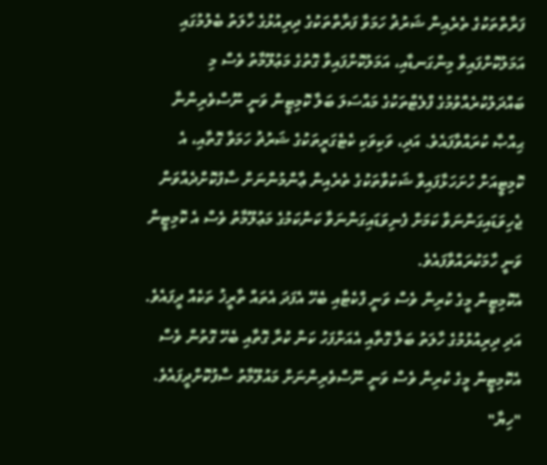ފަރާތްތަކުގެ ތެރެއިން ޝަރުޡު ހަމަވާ ފަރާތްތަކުގެ ދިރިއުޅުގެ ހާލަތު ބެލުމުގައި އަމަލުކޮށްފައިވާ މިންގަނޑާއި، އަމަލުކޮށްފައިވާ ގޮތުގެ މަޢުލޫމާތު ވެސް މި ބައްދަލުކުރެއްވުމުގެ ފްލެޓްތަކުގެ މައްސަލަ ބަލާ ކޮމިޓީން ވަނީ ނޫސްވެރިންނާ ޙިއްޞާ ކުރައްވާފައެވެ. އަދި، ވަކިވަކި ކެޓެގަރީތަކުގެ ޝަރުޡު ހަމަވާ ގޮތާއި، އެ ކޮމިޓީއަށް ހުށަހަޅާފައިވާ ޝަކުވާތަކުގެ ތެރެއިން ޢާންމުންނަށް ސާފުކޮށްދެއްވަން ޖެހިވަޑައިގަންނަވާ ކަމަށް ފެނިވަޑައިގަންނަވާ ކަންކަމުގެ މަޢުލޫމާތު ވެސް އެ ކޮމިޓީން ވަނީ ހާމަކުރައްވާފައެވެ.
އެކޮމިޓީން މީގެ ކުރިން ވެސް ވަނީ ފްކެޓާއި ބެހޭ އެފަދަ އެތައް ތާރީޚު ތަކެއް ދީފައެވެ. އަދި ދިރިއުޅުމުގެ ހާލަތު ބަލާ ގޮތާއި އެއަށްފަހު ކަން ކުރާ ގޮތާއި ބެހޭ ގޮތުން ވެސް އެކޮމިޓީން މީގެ ކުރިން ވެސް ވަނީ ނޫސްވެރިންނަށް މައުލޫމާތު ސާފުކޮށްދީފައެވެ.
"ހިޔާ"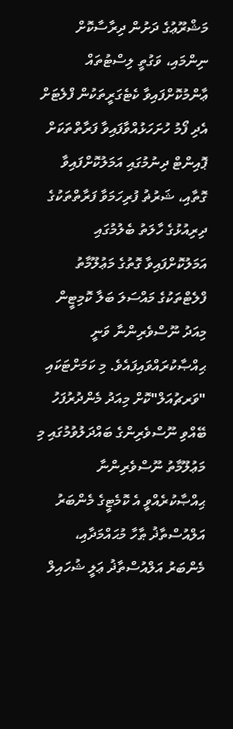މަޝްރޫޢުގެ ދަށުން ދިރާސާކޮށް ނިންމައި، ވަގުތީ ލިސްޓުތައް ޢާންމުކޮށްފައިވާ ކެޓެގަރީތަކުން ފްލެޓަށް އެދި ފޯމު ހުށަހަޅުއްވާފައިވާ ފަރާތްތަކަށް ޕޮއިންޓް ދިނުމުގައި އަމަލުކޮށްފައިވާ ގޮތާއި، ޝަރުޡު ފުރިހަމަވާ ފަރާތްތަކުގެ ދިރިއުޅުގެ ހާލަތު ބެލުމުގައި އަމަލުކޮށްފައިވާ ގޮތުގެ މަޢުލޫމާތު ފްލެޓްތަކުގެ މައްސަލަ ބަލާ ކޮމިޓީން މިއަދު ނޫސްވެރިންނާ ވަނީ ޙިއްޞާކުރައްވައިފައެވެ. މި ކަމަށްޓަކައި "ވަރޗުއަލް"ކޮށް މިއަދު މެންދުރުފަހު ބޭއްވި ނޫސްވެރިންގެ ބައްދަލުވުމުގައި މި މަޢުލޫމާތު ނޫސްވެރިންނާ ޙިއްޞާކުރެއްވީ އެ ކޮމެޓީގެ މެންބަރު އަލްއުސްތާޛު ޠާހާ މުޙައްމަދާއި، މެންބަރު އަލްއުސްތާޛު ޢަލީ ޝުހައިލް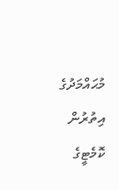މުޙައްމަދުގެ އިތުރުން ކޮމެޓީގެ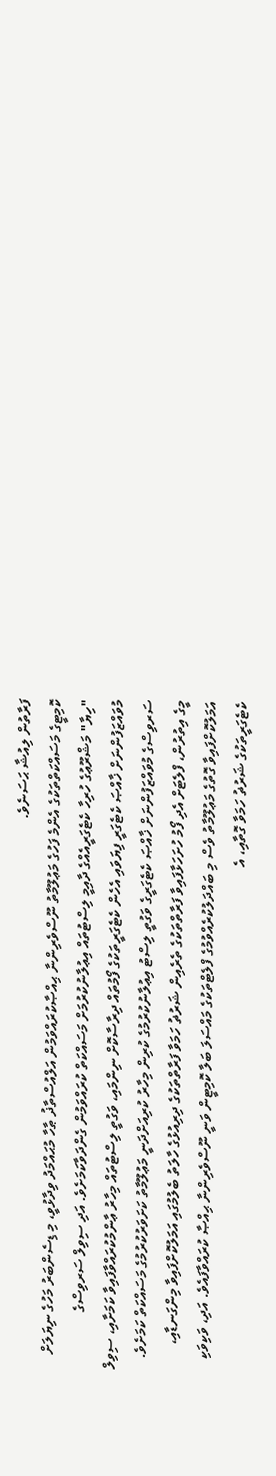ފަރާތުން ލިއުޝާ ޙަސަނެވެ.
ކޮމިޓީގެ މަސައްކަތްތަކުގެ އެންމެ ފަހުގެ މަޢުލޫމާތު ނޫސްވެރިންނާ ޙިއްޞާކުރައްވަމުން އަލްއުސްތާޛު ޠާހާ މުޙައްމަދު ވިދާޅުވީ، މި ޑިސެންބަރު މަހުގެ ނިޔަލަށް "ހިޔާ" މަޝްރޫޢުގެ ހުރިހާ ކެޓެގަރީއެއްގެ ދާއިމީ ލިސްޓުތައް އިޢުލާނުކުރުމަށް މަސައްކަތް ކުރައްވަމުން ގެންދަވާކަމަށެވެ. އަދި ސިވިލް ސަރވިސްގެ މުވައްޒަފުންނަށް ޚާއްޞަ ކެޓެގަރީ ފިޔަވައި އެހެން ކެޓެގަރީތަކުގެ ފޯމުތައް ދިރާސާކޮށް ނިންމައި، ވަގުތީ ލިސްޓުތައް މިހާރު ޢާންމުކުރައްވާފައިވާ ކަމަށާއި، ސިވިލް ސަރވިސްގެ މުވައްޒަފުންނަށް ޚާއްޞަ ކެޓެގަރީގެ ވަގުތީ ލިސްޓު އިޢުލާނުކުރުމުގެ ކުރިން މިހާރު ކުރިއަށްދަނީ މަޢުލޫމާތު ކަށަވަރުކުރުމުގެ މަސައްކަތް ކަމަށެވެ.
މީގެ އިތުރުން، ފްލެޓަށް އެދި ފޯމު ހުށަހަޅާފައިވާ ފަރާތްތަކުގެ ތެރެއިން ޝަރުޡު ހަމަވާ ފަރާތްތަކުގެ ދިރިއުޅުގެ ހާލަތު ބެލުމުގައި އަމަލުކޮށްފައިވާ މިންގަނޑާއި، އަމަލުކޮށްފައިވާ ގޮތުގެ މަޢުލޫމާތު ވެސް މި ބައްދަލުކުރެއްވުމުގެ ފްލެޓްތަކުގެ މައްސަލަ ބަލާ ކޮމިޓީން ވަނީ ނޫސްވެރިންނާ ޙިއްޞާ ކުރައްވާފައެވެ. އަދި، ވަކިވަކި ކެޓެގަރީތަކުގެ ޝަރުޡު ހަމަވާ ގޮތާއި، އެ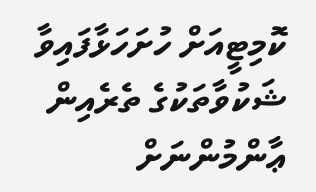ކޮމިޓީއަށް ހުށަހަޅާފައިވާ ޝަކުވާތަކުގެ ތެރެއިން ޢާންމުންނަށް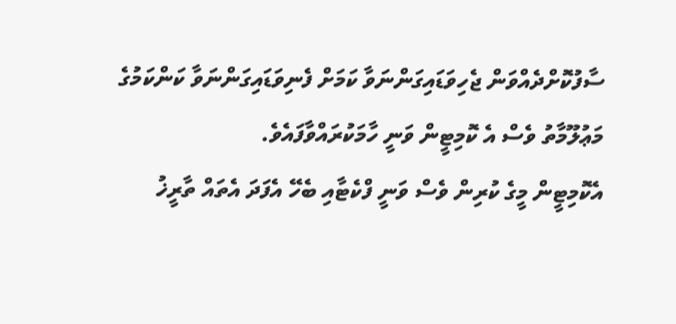ސާފުކޮށްދެއްވަން ޖެހިވަޑައިގަންނަވާ ކަމަށް ފެނިވަޑައިގަންނަވާ ކަންކަމުގެ މަޢުލޫމާތު ވެސް އެ ކޮމިޓީން ވަނީ ހާމަކުރައްވާފައެވެ.
އެކޮމިޓީން މީގެ ކުރިން ވެސް ވަނީ ފްކެޓާއި ބެހޭ އެފަދަ އެތައް ތާރީޚު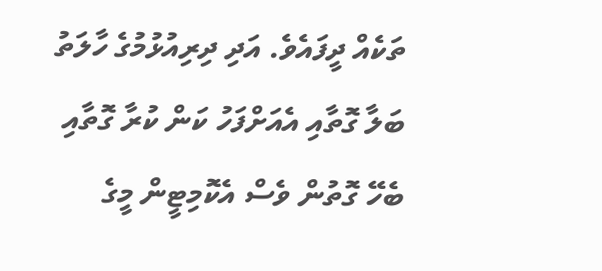ތަކެއް ދީފައެވެ. އަދި ދިރިއުޅުމުގެ ހާލަތު ބަލާ ގޮތާއި އެއަށްފަހު ކަން ކުރާ ގޮތާއި ބެހޭ ގޮތުން ވެސް އެކޮމިޓީން މީގެ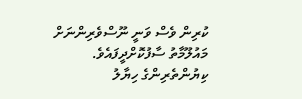ކުރިން ވެސް ވަނީ ނޫސްވެރިންނަށް މައުލޫމާތު ސާފުކޮށްދީފައެވެ.
ކިޔުންތެރިންގެ ހިޔާލު